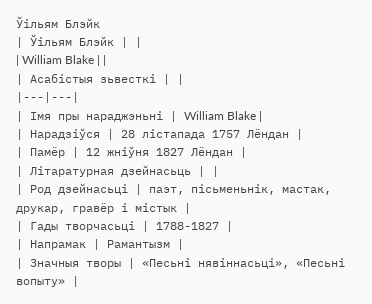Ўільям Блэйк
| Ўільям Блэйк | |
| William Blake | |
| Асабістыя зьвесткі | |
|---|---|
| Імя пры нараджэньні | William Blake |
| Нарадзіўся | 28 лістапада 1757 Лёндан |
| Памёр | 12 жніўня 1827 Лёндан |
| Літаратурная дзейнасьць | |
| Род дзейнасьці | паэт, пісьменьнік, мастак, друкар, гравёр і містык |
| Гады творчасьці | 1788-1827 |
| Напрамак | Рамантызм |
| Значныя творы | «Песьні нявіннасьці», «Песьні вопыту» |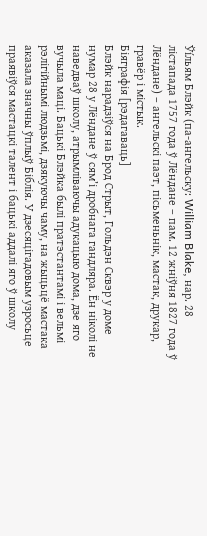Ўі́льям Блэйк (па-ангельску: William Blake, нар. 28 лістапада 1757 года ў Лёндане – пам. 12 жніўня 1827 года ў Лёндане) – ангельскі паэт, пісьменьнік, мастак, друкар, гравёр і містык.
Біяграфія [рэдагаваць]
Блэйк нарадзіўся на Брод Стрыт, Гольдэн Сквэр у доме нумар 28 у Лёндане ў сям’і дробнага гандляра. Ён ніколі не наведваў школу, атрымліваючы адукацыю дома, дзе яго вучыла маці. Бацькі Блэйка былі пратэстантамі і вельмі рэлігійнымі людзьмі, дзякуючы чаму, на жыцьцё мастака аказала значны ўплыў Біблія. У дзесяцігадовым узросьце праявіўся мастацкі талент і бацькі аддалі яго ў школу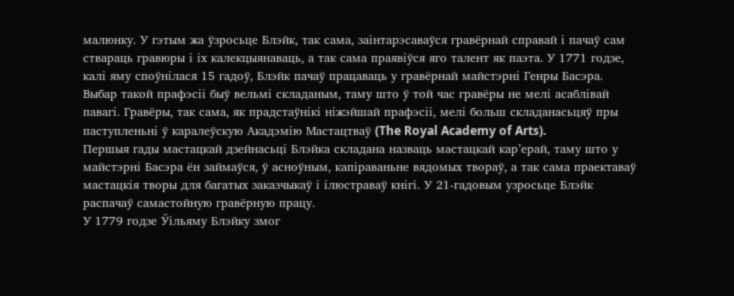малюнку. У гэтым жа ўзросьце Блэйк, так сама, заінтарэсаваўся гравёрнай справай і пачаў сам ствараць гравюры і іх калекцыянаваць, а так сама праявіўся яго талент як паэта. У 1771 годзе, калі яму споўнілася 15 гадоў, Блэйк пачаў працаваць у гравёрнай майстэрні Генры Басэра. Выбар такой прафэсіі быў вельмі складаным, таму што ў той час гравёры не мелі асаблівай павагі. Гравёры, так сама, як прадстаўнікі ніжэйшай прафэсіі, мелі больш складанасьцяў пры паступленьні ў каралеўскую Акадэмію Мастацтваў (The Royal Academy of Arts).
Першыя гады мастацкай дзейнасьці Блэйка складана назваць мастацкай кар’ерай, таму што у майстэрні Басэра ён займаўся, ў асноўным, капіраваньне вядомых твораў, а так сама праектаваў мастацкія творы для багатых заказчыкаў і ілюстраваў кнігі. У 21-гадовым узросьце Блэйк распачаў самастойную гравёрную працу.
У 1779 годзе Ўільяму Блэйку змог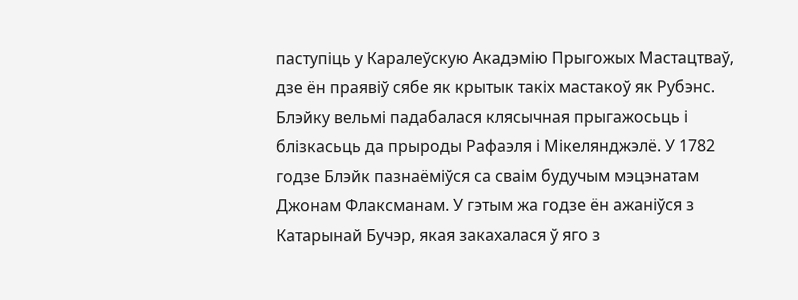паступіць у Каралеўскую Акадэмію Прыгожых Мастацтваў, дзе ён праявіў сябе як крытык такіх мастакоў як Рубэнс. Блэйку вельмі падабалася клясычная прыгажосьць і блізкасьць да прыроды Рафаэля і Мікелянджэлё. У 1782 годзе Блэйк пазнаёміўся са сваім будучым мэцэнатам Джонам Флаксманам. У гэтым жа годзе ён ажаніўся з Катарынай Бучэр, якая закахалася ў яго з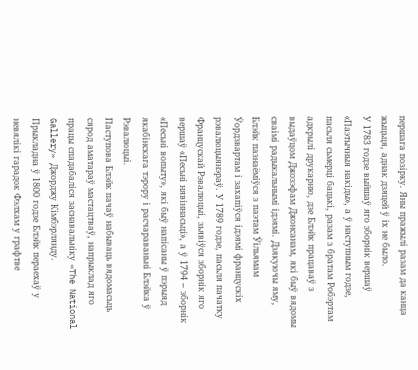першага позірку. Яны пражылі разам да канца жыцьця, аднак дзяцей ў іх не было.
У 1783 годзе выйшаў яго зборнік вершаў «Паэтычныя накіды», а ў наступным годзе, пасьля сьмерці бацькі, разам з братам Робэртам адкрылі друкарню, дзе Блэйк працаваў з выдаўцом Джозэфам Джонсанам, які быў вядомы сваімі радыкальнымі ідэямі. Дзякуючы яму, Блэйк пазнаёміўся з паэтам Ўільямам Ўордзвартам і захапіўся ідэямі францускіх рэвалюцыянэраў. У 1789 годзе, пасьля пачатку Францускай Рэвалюцыі, зьявіўся зборнік яго вершаў «Песьні нявіннасьці», а ў 1794 – зборнік «Песьні вопыту», які быў напісаны ў пэрыяд якабінскага тэрору і расчараваньні Блэйка ў Рэвалюцыі.
Паступова Блэйк пачаў набываць вядомасьць сярод аматараў мастацтваў, напрыклад яго працы спадабаліся заснавальніку «The National Gallery» Джорджу Кімбэрлянду.
Прыкладна ў 1800 годзе Блэйк пераехаў у невялікі гарадок Фэлхам у графтве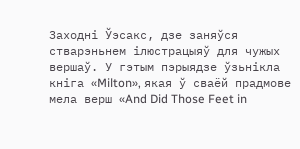Заходні Ўэсакс, дзе заняўся стварэньнем ілюстрацыяў для чужых вершаў. У гэтым пэрыядзе ўзьнікла кніга «Milton», якая ў сваёй прадмове мела верш «And Did Those Feet in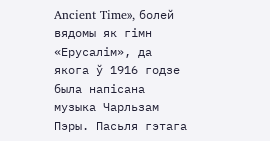Ancient Time», болей вядомы як гімн «Ерусалім», да якога ў 1916 годзе была напісана музыка Чарльзам Пэры. Пасьля гэтага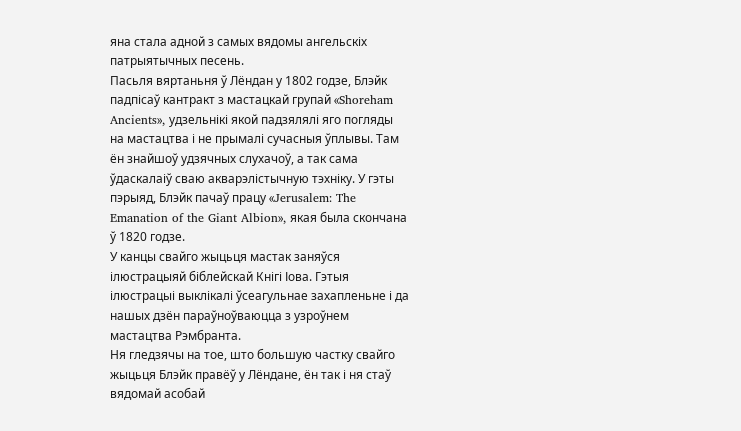яна стала адной з самых вядомы ангельскіх патрыятычных песень.
Пасьля вяртаньня ў Лёндан у 1802 годзе, Блэйк падпісаў кантракт з мастацкай групай «Shoreham Ancients», удзельнікі якой падзялялі яго погляды на мастацтва і не прымалі сучасныя ўплывы. Там ён знайшоў удзячных слухачоў, а так сама ўдаскалаіў сваю акварэлістычную тэхніку. У гэты пэрыяд, Блэйк пачаў працу «Jerusalem: The Emanation of the Giant Albion», якая была скончана ў 1820 годзе.
У канцы свайго жыцьця мастак заняўся ілюстрацыяй біблейскай Кнігі Іова. Гэтыя ілюстрацыі выклікалі ўсеагульнае захапленьне і да нашых дзён параўноўваюцца з узроўнем мастацтва Рэмбранта.
Ня гледзячы на тое, што большую частку свайго жыцьця Блэйк правёў у Лёндане, ён так і ня стаў вядомай асобай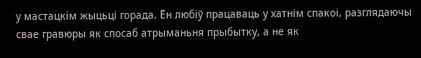у мастацкім жыцьці горада. Ён любіў працаваць у хатнім спакоі, разглядаючы свае гравюры як спосаб атрыманьня прыбытку, а не як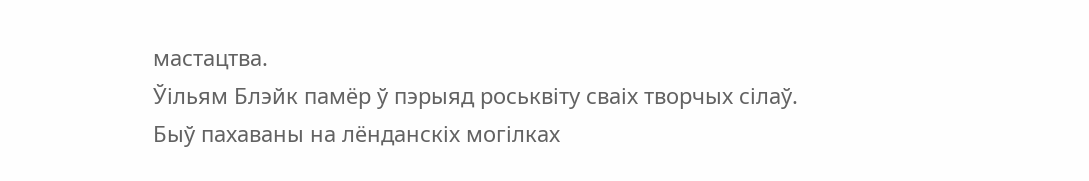мастацтва.
Ўільям Блэйк памёр ў пэрыяд роськвіту сваіх творчых сілаў. Быў пахаваны на лёнданскіх могілках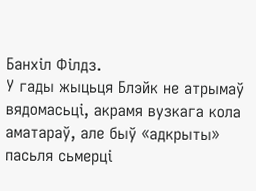Банхіл Філдз.
У гады жыцьця Блэйк не атрымаў вядомасьці, акрамя вузкага кола аматараў, але быў «адкрыты» пасьля сьмерці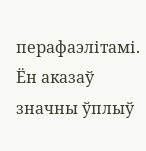перафаэлітамі. Ён аказаў значны ўплыў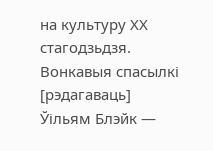на культуру ХХ стагодзьдзя.
Вонкавыя спасылкі [рэдагаваць]
Ўільям Блэйк —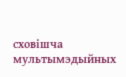сховішча мультымэдыйных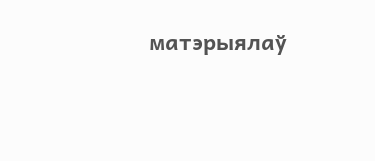матэрыялаў